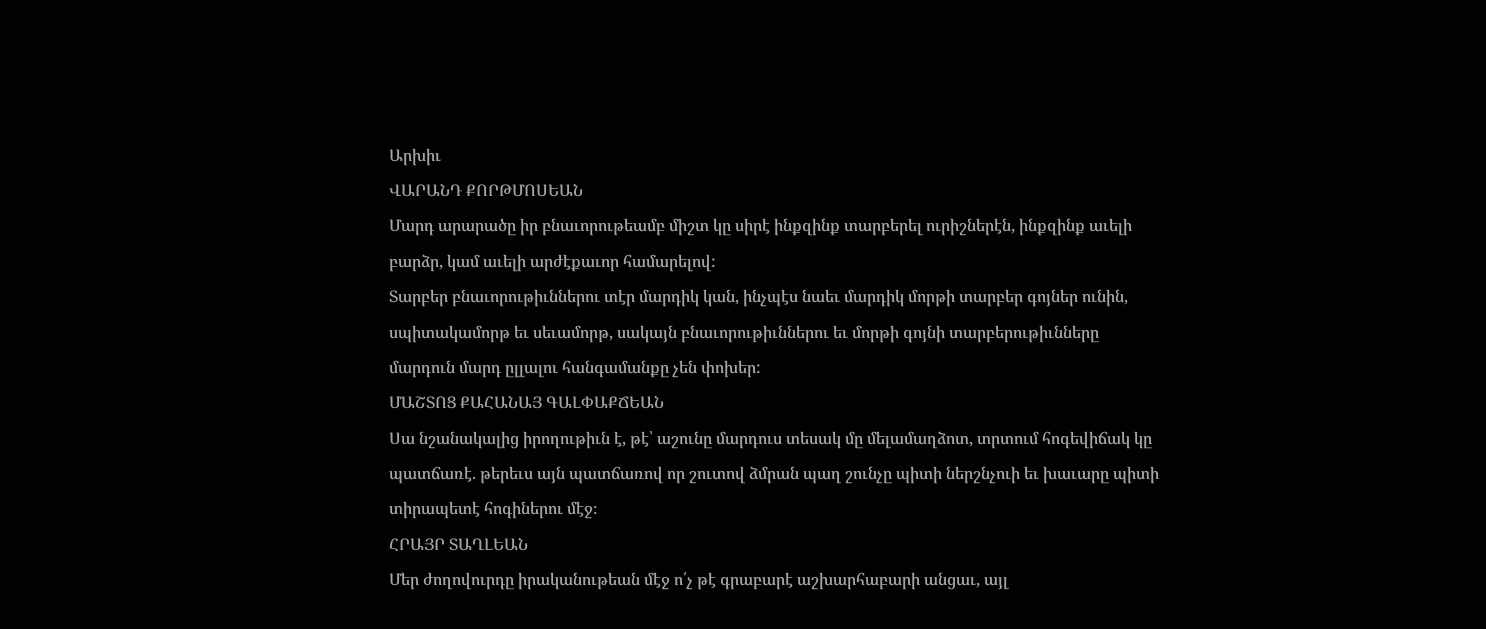Արխիւ
ՎԱՐԱՆԴ ՔՈՐԹՄՈՍԵԱՆ
Մարդ արարածը իր բնաւորութեամբ միշտ կը սիրէ ինքզինք տարբերել ուրիշներէն, ինքզինք աւելի բարձր, կամ աւելի արժէքաւոր համարելով:
Տարբեր բնաւորութիւններու տէր մարդիկ կան, ինչպէս նաեւ մարդիկ մորթի տարբեր գոյներ ունին, սպիտակամորթ եւ սեւամորթ, սակայն բնաւորութիւններու եւ մորթի գոյնի տարբերութիւնները մարդուն մարդ ըլլալու հանգամանքը չեն փոխեր:
ՄԱՇՏՈՑ ՔԱՀԱՆԱՅ ԳԱԼՓԱՔՃԵԱՆ
Սա նշանակալից իրողութիւն է, թէ՝ աշունը մարդուս տեսակ մը մելամաղձոտ, տրտում հոգեվիճակ կը պատճառէ. թերեւս այն պատճառով որ շուտով ձմրան պաղ շունչը պիտի ներշնչուի եւ խաւարը պիտի տիրապետէ հոգիներու մէջ։
ՀՐԱՅՐ ՏԱՂԼԵԱՆ
Մեր ժողովուրդը իրականութեան մէջ ո՛չ թէ գրաբարէ աշխարհաբարի անցաւ, այլ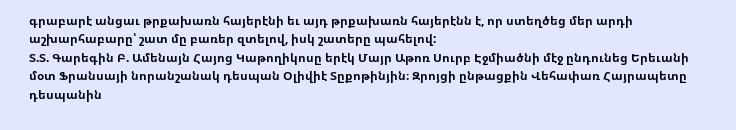գրաբարէ անցաւ թրքախառն հայերէնի եւ այդ թրքախառն հայերէնն է, որ ստեղծեց մեր արդի աշխարհաբարը՝ շատ մը բառեր զտելով, իսկ շատերը պահելով:
Տ.Տ. Գարեգին Բ. Ամենայն Հայոց Կաթողիկոսը երէկ Մայր Աթոռ Սուրբ Էջմիածնի մէջ ընդունեց Երեւանի մօտ Ֆրանսայի նորանշանակ դեսպան Օլիվիէ Տըքոթինյին։ Զրոյցի ընթացքին Վեհափառ Հայրապետը դեսպանին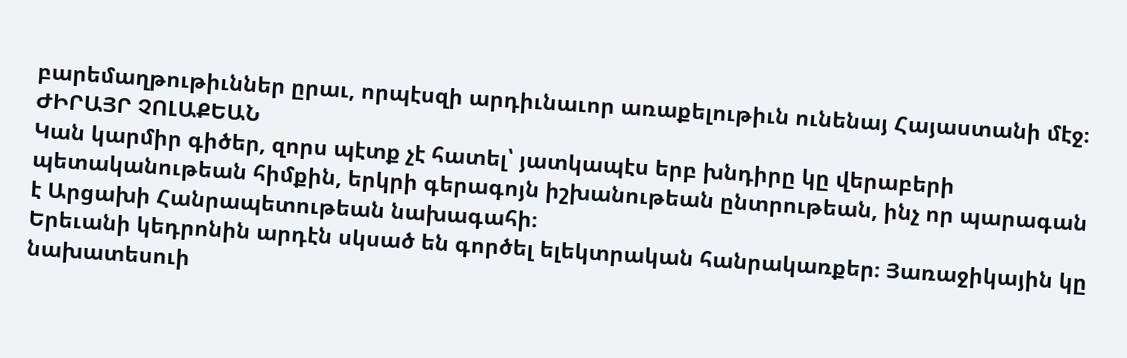բարեմաղթութիւններ ըրաւ, որպէսզի արդիւնաւոր առաքելութիւն ունենայ Հայաստանի մէջ։
ԺԻՐԱՅՐ ՉՈԼԱՔԵԱՆ
Կան կարմիր գիծեր, զորս պէտք չէ հատել՝ յատկապէս երբ խնդիրը կը վերաբերի պետականութեան հիմքին, երկրի գերագոյն իշխանութեան ընտրութեան, ինչ որ պարագան է Արցախի Հանրապետութեան նախագահի։
Երեւանի կեդրոնին արդէն սկսած են գործել ելեկտրական հանրակառքեր։ Յառաջիկային կը նախատեսուի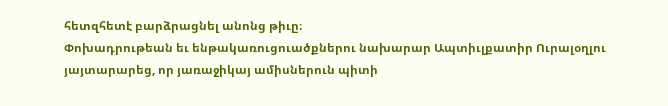հետզհետէ բարձրացնել անոնց թիւը։
Փոխադրութեան եւ ենթակառուցուածքներու նախարար Ապտիւլքատիր Ուրալօղլու յայտարարեց, որ յառաջիկայ ամիսներուն պիտի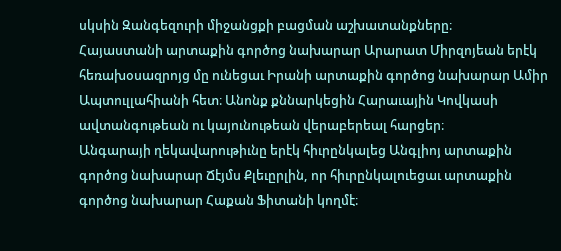սկսին Զանգեզուրի միջանցքի բացման աշխատանքները։
Հայաստանի արտաքին գործոց նախարար Արարատ Միրզոյեան երէկ հեռախօսազրոյց մը ունեցաւ Իրանի արտաքին գործոց նախարար Ամիր Ապտուլլահիանի հետ։ Անոնք քննարկեցին Հարաւային Կովկասի ավտանգութեան ու կայունութեան վերաբերեալ հարցեր։
Անգարայի ղեկավարութիւնը երէկ հիւրընկալեց Անգլիոյ արտաքին գործոց նախարար Ճէյմս Քլեւըրլին, որ հիւրընկալուեցաւ արտաքին գործոց նախարար Հաքան Ֆիտանի կողմէ։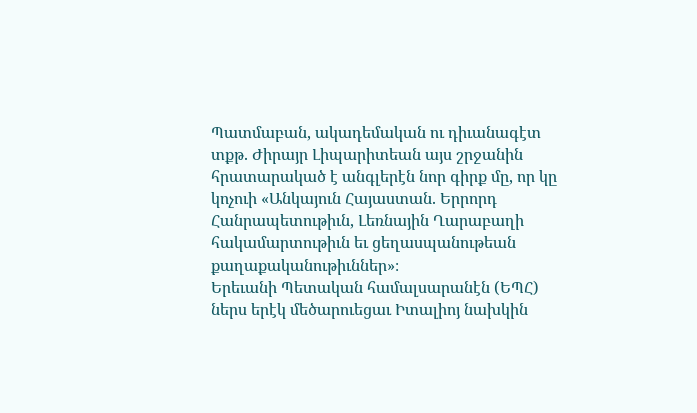Պատմաբան, ակադեմական ու դիւանագէտ տքթ. Ժիրայր Լիպարիտեան այս շրջանին հրատարակած է անգլերէն նոր գիրք մը, որ կը կոչուի «Անկայուն Հայաստան. Երրորդ Հանրապետութիւն, Լեռնային Ղարաբաղի հակամարտութիւն եւ ցեղասպանութեան քաղաքականութիւններ»։
Երեւանի Պետական համալսարանէն (ԵՊՀ) ներս երէկ մեծարուեցաւ Իտալիոյ նախկին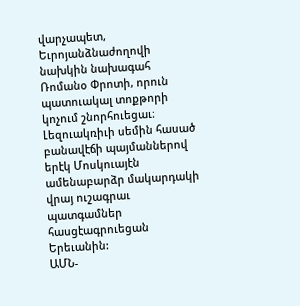վարչապետ, Եւրոյանձնաժողովի նախկին նախագահ Ռոմանօ Փրոտի, որուն պատուակալ տոքթորի կոչում շնորհուեցաւ։
Լեզուակռիւի սեմին հասած բանավէճի պայմաններով երէկ Մոսկուայէն ամենաբարձր մակարդակի վրայ ուշագրաւ պատգամներ հասցէագրուեցան Երեւանին:
ԱՄՆ-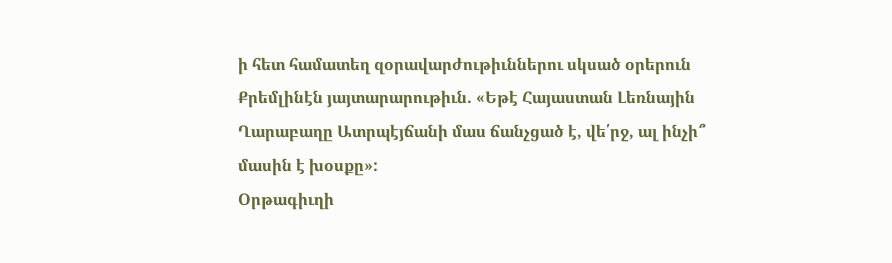ի հետ համատեղ զօրավարժութիւններու սկսած օրերուն Քրեմլինէն յայտարարութիւն. «Եթէ Հայաստան Լեռնային Ղարաբաղը Ատրպէյճանի մաս ճանչցած է, վե՛րջ, ալ ինչի՞ մասին է խօսքը»:
Օրթագիւղի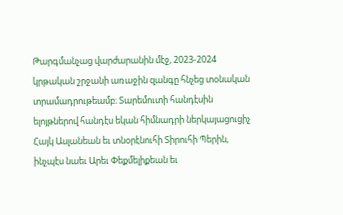Թարգմանչաց վարժարանին մէջ, 2023-2024 կրթական շրջանի առաջին զանգը հնչեց տօնական տրամադրութեամբ։ Տարեմուտի հանդէսին ելոյթներով հանդէս եկան հիմնադրի ներկայացուցիչ Հայկ Ասլանեան եւ տնօրէնուհի Տիրուհի Պերին, ինչպէս նաեւ Արեւ Փեքմելիքեան եւ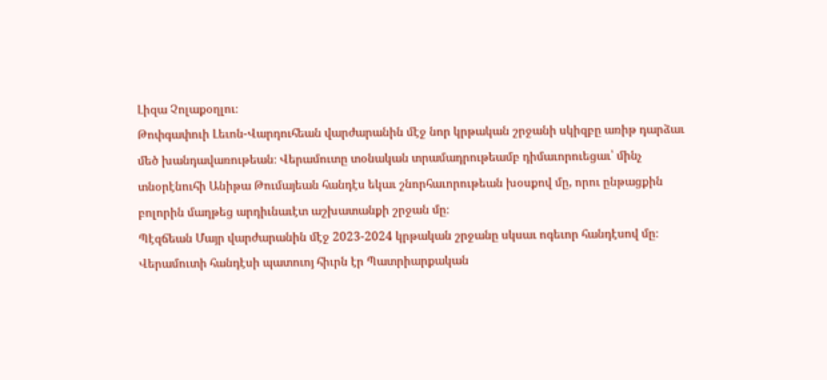Լիզա Չոլաքօղլու։
Թոփգափուի Լեւոն-Վարդուհեան վարժարանին մէջ նոր կրթական շրջանի սկիզբը առիթ դարձաւ մեծ խանդավառութեան։ Վերամուտը տօնական տրամադրութեամբ դիմաւորուեցաւ՝ մինչ տնօրէնուհի Անիթա Թումայեան հանդէս եկաւ շնորհաւորութեան խօսքով մը, որու ընթացքին բոլորին մաղթեց արդիւնաւէտ աշխատանքի շրջան մը։
Պէզճեան Մայր վարժարանին մէջ 2023-2024 կրթական շրջանը սկսաւ ոգեւոր հանդէսով մը։ Վերամուտի հանդէսի պատուոյ հիւրն էր Պատրիարքական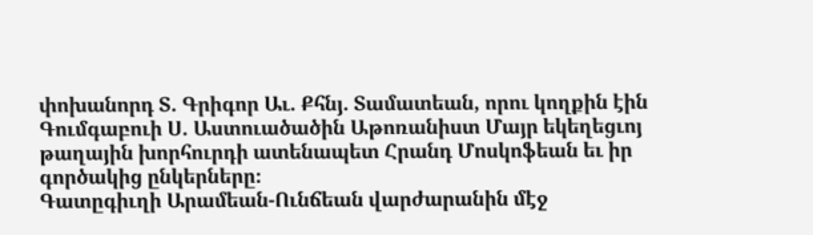փոխանորդ Տ. Գրիգոր Աւ. Քհնյ. Տամատեան, որու կողքին էին Գումգաբուի Ս. Աստուածածին Աթոռանիստ Մայր եկեղեցւոյ թաղային խորհուրդի ատենապետ Հրանդ Մոսկոֆեան եւ իր գործակից ընկերները։
Գատըգիւղի Արամեան-Ունճեան վարժարանին մէջ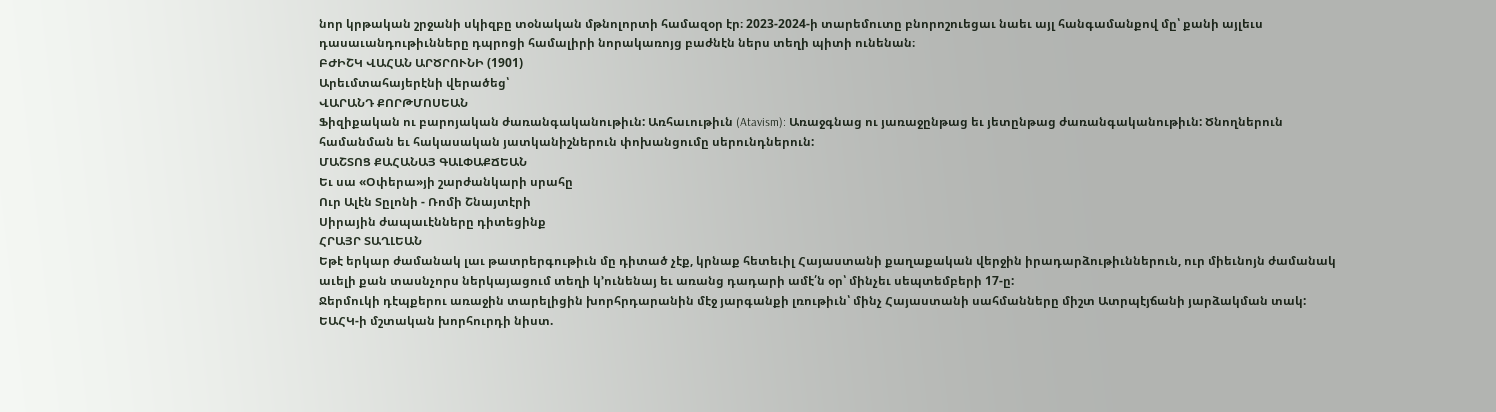նոր կրթական շրջանի սկիզբը տօնական մթնոլորտի համազօր էր։ 2023-2024-ի տարեմուտը բնորոշուեցաւ նաեւ այլ հանգամանքով մը՝ քանի այլեւս դասաւանդութիւնները դպրոցի համալիրի նորակառոյց բաժնէն ներս տեղի պիտի ունենան։
ԲԺԻՇԿ ՎԱՀԱՆ ԱՐԾՐՈՒՆԻ (1901)
Արեւմտահայերէնի վերածեց՝
ՎԱՐԱՆԴ ՔՈՐԹՄՈՍԵԱՆ
Ֆիզիքական ու բարոյական ժառանգականութիւն: Առհաւութիւն (Atavism): Առաջգնաց ու յառաջընթաց եւ յետընթաց ժառանգականութիւն: Ծնողներուն համանման եւ հակասական յատկանիշներուն փոխանցումը սերունդներուն:
ՄԱՇՏՈՑ ՔԱՀԱՆԱՅ ԳԱԼՓԱՔՃԵԱՆ
Եւ սա «Օփերա»յի շարժանկարի սրահը
Ուր Ալէն Տըլոնի - Ռոմի Շնայտէրի
Սիրային ժապաւէնները դիտեցինք
ՀՐԱՅՐ ՏԱՂԼԵԱՆ
Եթէ երկար ժամանակ լաւ թատրերգութիւն մը դիտած չէք, կրնաք հետեւիլ Հայաստանի քաղաքական վերջին իրադարձութիւններուն, ուր միեւնոյն ժամանակ աւելի քան տասնչորս ներկայացում տեղի կ՚ունենայ եւ առանց դադարի ամէ՛ն օր՝ մինչեւ սեպտեմբերի 17-ը:
Ջերմուկի դէպքերու առաջին տարելիցին խորհրդարանին մէջ յարգանքի լռութիւն՝ մինչ Հայաստանի սահմանները միշտ Ատրպէյճանի յարձակման տակ:
ԵԱՀԿ-ի մշտական խորհուրդի նիստ.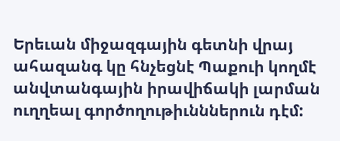Երեւան միջազգային գետնի վրայ ահազանգ կը հնչեցնէ Պաքուի կողմէ անվտանգային իրավիճակի լարման ուղղեալ գործողութիւնններուն դէմ: